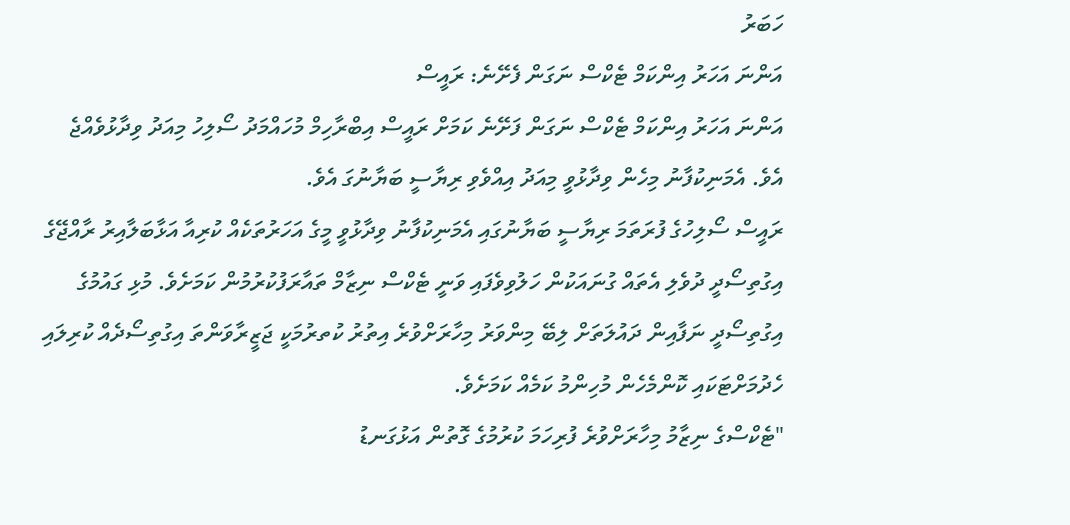ހަބަރު
އަންނަ އަހަރު އިންކަމް ޓެކްސް ނަގަން ފެށޭނެ: ރައީސް
އަންނަ އަހަރު އިންކަމް ޓެކްސް ނަގަން ފަށޭނެ ކަމަށް ރައީސް އިބްރާހިމް މުހައްމަދު ސޯލިހު މިއަދު ވިދާޅުވެއްޖެ އެވެ. އެމަނިކުފާނު މިހެން ވިދާޅުވީ މިއަދު އިއްވެވި ރިޔާސީ ބަޔާނުގަ އެވެ.
ރައީސް ސޯލިހުގެ ފުރަތަމަ ރިޔާސީ ބަޔާނުގައި އެމަނިކުފާނު ވިދާޅުވީ މީގެ އަހަރުތަކެއް ކުރިއާ އަޅާބަލާއިރު ރާއްޖޭގެ އިގުތިސޯދީ ދުވެލި އެތައް ގުނައަކުން ހަލުވިވެފައި ވަނީ ޓެކްސް ނިޒާމް ތައާރަފުކުރުމުން ކަމަށެވެ. މުޅި ގައުމުގެ އިގުތިސޯދީ ނަފާއިން ދައުލަތަށް ލިބޭ މިންވަރު މިހާރަށްވުރެ އިތުރު ކުތރުމަކީ ޖަޒީރާވަންތަ އިގުތިސޯދެއް ކުރިލައި ހެދުމަށްޓަކައި ކޮންމެހެން މުހިންމު ކަމެއް ކަމަށެވެ.
"ޓެކްސްގެ ނިޒާމު މިހާރަށްވުރެ ފުރިހަމަ ކުރުމުގެ ގޮތުން އަޅުގަނޑު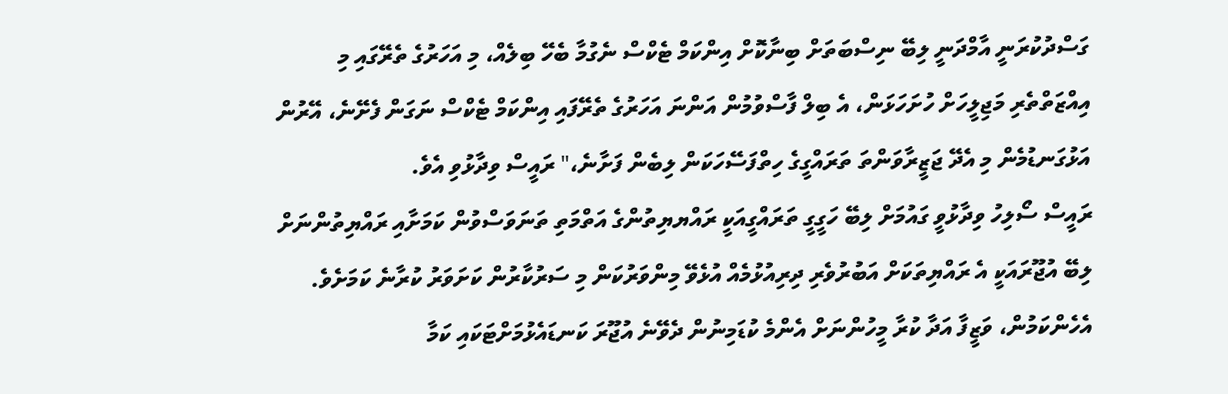ގަސްދުކުރަނީ އާމްދަނީ ލިބޭ ނިސްބަތަށް ބިނާކޮށް އިންކަމް ޓެކްސް ނެގުމާ ބެހޭ ބިލެއް، މި އަހަރުގެ ތެރޭގައި މި އިއްޒަތްތެރި މަޖިލީހަށް ހުށަހަޅަން، އެ ބިލް ފާސްވުމުން އަންނަ އަހަރުގެ ތެރޭފައި އިންކަމް ޓެކްސް ނަގަން ފެށޭނެ، އޭރުން އަޅުގަނޑުމެން މި އެދޭ ޖަޒީރާވަންތަ ތަރައްގީގެ ހިތްފަސޭހަކަން ލިބެން ފަށާނެ،" ރައީސް ވިދާޅުވި އެވެ.
ރައީސް ސޯލިހު ވިދާޅުވީ ގައުމަށް ލިބޭ ހަގީގީ ތަރައްގީއަކީ ރައްޔޔިތުންގެ އަތްމަތި ތަނަވަސްވުން ކަމަށާއި ރައްޔިތުންނަށް ލިބޭ އުޖޫރައަކީ އެ ރައްޔިތަކަށް އަބުރުވެރި ދިރިއުޅުމެއް އުޅެވޭ މިންވަރުކަން މި ސަރުކާރުން ކަށަވަރު ކުރާނެ ކަމަށެވެ.
އެހެންކަމުން، ވަޒީފާ އަދާ ކުރާ މީހުންނަށް އެންމެ ކުޑަމިނުން ދެވޭނެ އުޖޫރަ ކަނޑައެޅުމަށްޓަކައި ކަމާ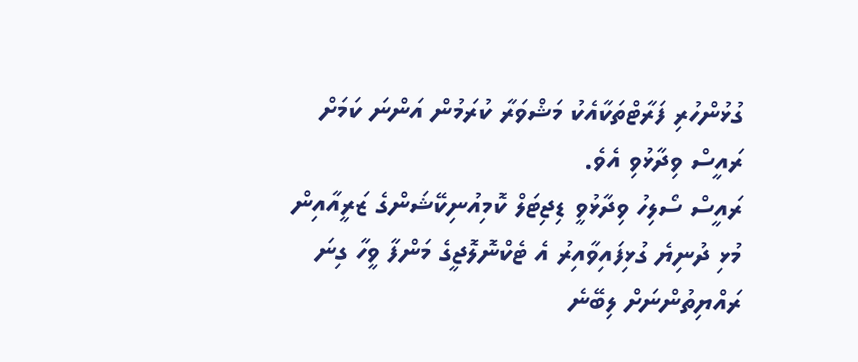ގުޅުންހުރި ފަރާޓްތަކާއެކު މަޝްވަރާ ކުރަމުން އަންނަ ކަމަށް ރައީސް ވިދާޅުވި އެވެ.
ރައީސް ސޯލިހު ވިދާޅުވީ ޑިޖިޓަލް ކޮމިއުނިކޭޝަންގެ ޒަރީއާއިން މުޅި ދުނިޔެ ގުޅިފައިވާއިރު އެ ޓެކްނޮލޮޖީގެ މަންފާ ވީހާ ގިނަ ރައްޔިތުންނަށް ލިބޭނެ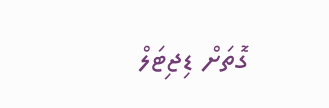ގޮތަށް ޑިޖިޓަލް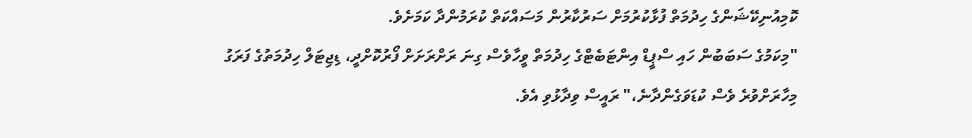ކޮމިއުނިކޭޝަންގެ ހިދުމަތް ފުޅާކުރުމަށް ސަރުކާރުން މަސައްކަތް ކުރަމުންދާ ކަމަށެވެ.
"މިކަމުގެ ސަބަބުން ހައި ސްޕީޑް އިންޓަބެޓްގެ ހިދުމަތް ވީހާވެސް ގިނަ ރަށްރަށަށް ފޯރުކޮށްދީ، ޑިޖިޓަލް ހިދުމަތުގެ ފަރަގު މިހާރަށްވުރެ ވެސް ކުޑަވަގެންދާނެ،" ރައީސް ވިދާޅުވި އެވެ.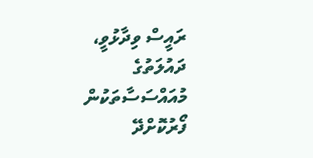ރައީސް ވިދާޅުވީ، ދައުލަތުގެ މުއައްސަސާތަކުން ފޯރުކޮށްދޭ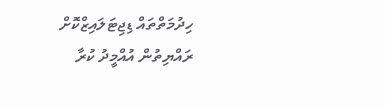ހިދުމަތްތައް ޑިޖިޓަލައިޒްކޮށް ރައްޔިތުން އުއްމީދު ކުރާ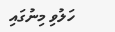ހަލުވި މިނުގައި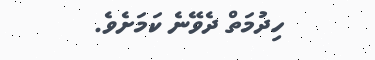ހިދުމަތް ދެވޭނެ ކަމަށެވެ.